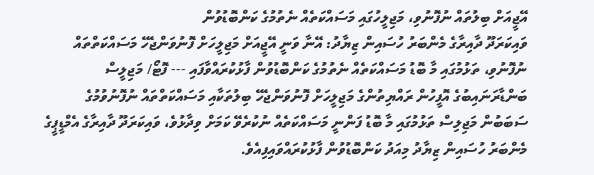އޭޖީއަށް ބިލުތައް ނުފޮނުވި، މަޖިލީހުގައި މަސައްކަތެއް ނެތުމުގެ ކަންބޮޑުވުން
ވައިކަރަދޫ ދާއިރާގެ މެންބަރު ހުސައިން ޒިޔާދު: އޭނާ ވަނީ އޭޖީއަށް މަޖިލީހަށް ފޮނުވަންޖެހޭ މަސައްކަތްތައް ނުފޮނުވި، ތަޅުމުގައި މާ ބޮޑު މަސައްކަތެއް ނެތުމުގެ ކަންބޮޑުވުން ފާޅުކުރައްވާފައި --- ފޮޓޯ/ މަޖިލީސް
ބަންޑާރަނައިބުގެ އޮފީހުން ރައްޔިތުންގެ މަޖިލީހަށް ފޮނުވަންޖެހޭ ބިލުތަކާއި މަސައްކަތްތައް ނުފޮނުވުމުގެ ސަބަބުން މަޖިލިސް ތަޅުމުގައި މާ ބޮޑު ފަންނީ މަސައްކަތެއް ނުކުރެވޭ ކަމަށް ވިދާޅުވެ، ވައިކަރަދޫ ދާއިރާގެ އެމްޑީޕީގެ މެންބަރު ހުސައިން ޒިޔާދު މިއަދު ކަންބޮޑުވުން ފާޅުކުރައްވައިފިއެވެ.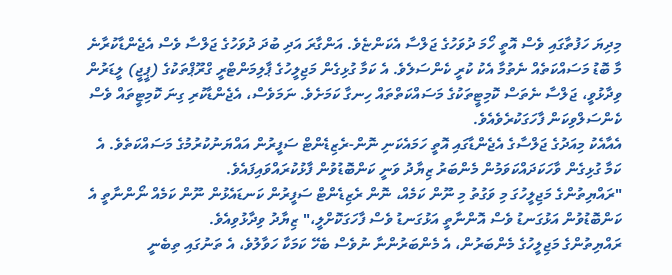މިދިޔަ ހަފުތާގައި ވެސް އޮތީ ހޯމަ ދުވަހުގެ ޖަލްސާ އެކަންޏެވެ. އަންގާރަ އަދި ބުދަ ދުވަހުގެ ޖަލްސާ ވެސް އެޖެންޑާކުރާނެ މާ ބޮޑު މަސައްކަތެއް ނެތުމާ އެކު ކުރީ ކެންސަލެވެ. އެ ކަމާ ގުޅިގެން މަޖިލީހުގެ ޕާލިމަންޓްރީ ގްރޫޕްތަކުގެ (ޕީޖީ) ލީޑަރުން ވިދާޅުވީ، ޖަލްސާ ނެތަސް ކޮމިޓީތަކުގެ މަސައްކަތްތައް ހިނގާ ކަމަށެވެ. ނަމަވެސް، އެޖެންޑާކުރި ގިނަ ކޮމިޓީތައް ވެސް ކެންސަލްވިކަން ފާހަގަކުރެވެއެވެ.
އެއާއެކު މިއަދުގެ ޖަލްސާގެ އެޖެންޑާގައި އޮތީ ހަމައެކަނި ނޮން-ރެޒިޑެންޓް ސަފީރުން އައްޔަނުކުރުމުގެ މަސައްކަތެވެ. އެ ކަމާ ގުޅިގެން ވާހަކަދައްކަވަމުން މެންބަރު ޒިޔާދު ވަނީ ކަންބޮޑުވުން ފާޅުކުރައްވައިފައެވެ.
"ރައްޔިތުންގެ މަޖިލީހުގަ މި ވަގުތު މި ނޫން ކަމެއް، ނޮން ރެޒިޑެންޓް ސަފީރުން ކަނޑައެޅުން ނޫން ކަމެއް ނޯންނާތީ އެ ކަންބޮޑުވުން އަޅުގަނޑު ވެސް އޮންނާތީ އަޅުގަނޑު ވެސް ފާހަގަކޮށްލީ،" ޒިޔާދު ވިދާޅުވިއެވެ.
ރައްޔިތުންގެ މަޖިލީހުގެ މެންބަރުން، އެ މެންބަރުންނާ ނުވެސް ބެހޭ ކަމަކާ ހަވާލުވެ، އެ ތަނުގައި ތިބެނީ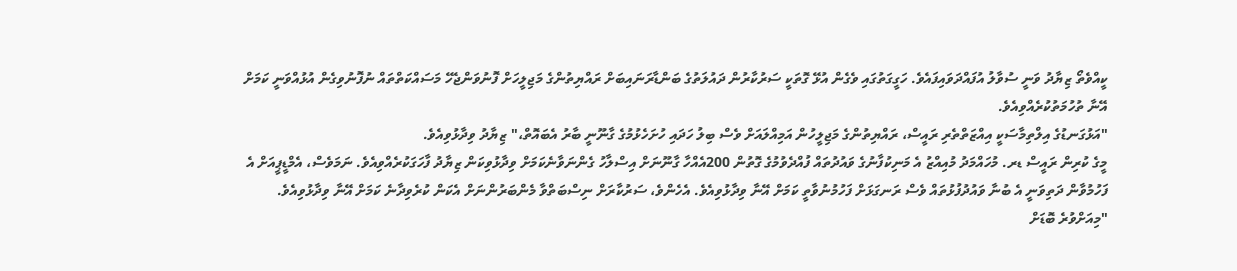ކީއްވެތޯ ޒިޔާދު ވަނީ ސުވާލު އުފައްދަވައިފައެވެ. ހަގީގަތުގައި ވެގެން އުޅޭ ގޮތަކީ ސަރުކާރުން ދައުލަތުގެ ބަންޑާރަނައިބަށް ރައްޔިތުންގެ މަޖިލީހަށް ފޮނުވަންޖެހޭ މަސައްކަތްތައް ނުފޮނުވިގެން އުޅުއްވަނީ ކަމަށް އޭނާ ތުހުމަތުކުރެއްވިއެވެ.
"އަޅުގަނޑުގެ އިލްތިމާސަކީ އިއްޒަތްތެރި ރައީސް، ރައްޔިތުންގެ މަޖިލީހުން އަމިއްލައަށް ވެސް ބިލު ހަދައި ހުށަހެޅުމުގެ ގާނޫނީ ބާރު އެބައޮތް،" ޒިޔާދު ވިދާޅުވިއެވެ.
މީގެ ކުރިން ރައީސް ޑރ. މުހައްމަދު މުއިއްޒު އެ މަނިކުފާނުގެ ވައުދުތައް ފުއްދެވުމުގެ ގޮތުން 200އެއްހާ ގާނޫނަށް އިސްލާހު ގެންނަވާނެކަމަށް ވިދާޅުވިކަން ޒިޔާދު ފާހަގަކުރެއްވިއެވެ. ނަމަވެސް، އެމްޑީޕީއަށް އެ ފަހުމުވާން ދަތިވަނީ އެ ބުނާ ވައުދުފުޅުތައް ވެސް ރަނގަޅަށް ފަހުމުނުވާތީ ކަމަށް އޭނާ ވިދާޅުވިއެވެ. އެހެންވެ، ސަރުކާރަށް ނިސްބަތްވާ މެންބަރުންނަށް އެކަން ކުރެވިދާނެ ކަމަށް އޭނާ ވިދާޅުވިއެވެ.
"މިއަށްވުރެ ބޮޑަށް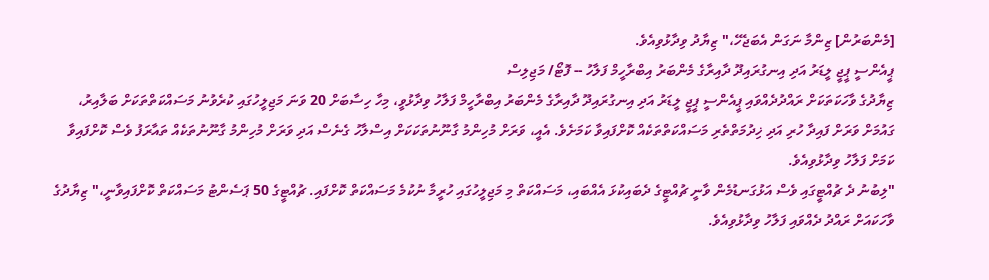[މެންބަރުން] ޒިންމާ ނަގަން އެބަޖެހޭ،" ޒިޔާދު ވިދާޅުވިއެވެ.
ޕީއެންސީ ޕީޖީ ލީޑަރު އަދި އިނގުރައިދޫ ދާއިރާގެ މެންބަރު އިބްރާހީމް ފަލާހު -- ފޮޓޯ/ މަޖިލިސް
ޒިޔާދުގެ ވާހަކަތަކަށް ރައްދުދެއްވައި ޕީއެންސީ ޕީޖީ ލީޑަރު އަދި އިނގުރައިދޫ ދާއިރާގެ މެންބަރު އިބްރާހީމް ފަލާހު ވިދާޅުވީ، މިހާ ހިސާބަށް 20 ވަނަ މަޖިލީހުގައި ކުރެވުނު މަސައްކަތްތަކަށް ބަލާއިރު، ގައުމަށް ވަރަށް ފައިދާ ހުރި އަދި ޚިދުމަތްތެރި މަސައްކަތްތަކެއް ކޮށްފައިވާ ކަމަށެވެ. އެއީ، ވަރަށް މުހިންމު ގާނޫނުތަކަކަށް އިސްލާހު ގެނެސް އަދި ވަރަށް މުހިންމު ގާނޫނުތަކެއް ތައާރަފު ވެސް ކޮށްފައިވާ ކަމަށް ފަލާހު ވިދާޅުވިއެވެ.
"ލިބުނު ދެ ޗުއްޓީގައި ވެސް އަޅުގަނޑުމެން ވާނީ ޗުއްޓީގެ ދެބައިކުޅަ އެއްބައި، މަސައްކަތް މި މަޖިލީހުގައި ހުރީމާ ނުކުމެ މަސައްކަތް ކޮށްފައި. ޗުއްޓީގެ 50 ޕަސެންޓު މަސައްކަތް ކޮށްފައިވާނީ،" ޒިޔާދުގެ ވާހަކައަށް ރައްދު ދެއްވައި ފަލާހު ވިދާޅުވިއެވެ.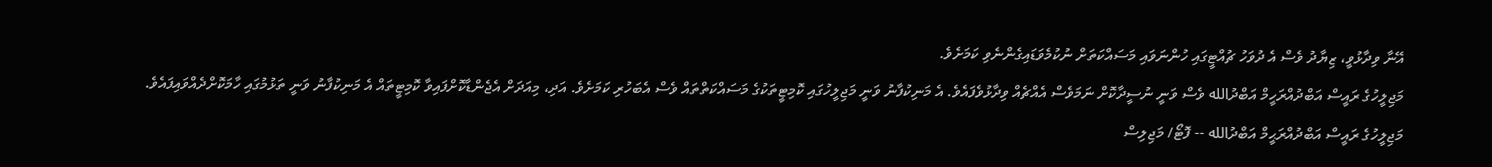އޭނާ ވިދާޅުވީ، ޒިޔާދު ވެސް އެ ދުވަހު ޗުއްޓީގައި ހުންނަވައި މަސައްކަތަށް ނުކުމެވަޑައިގެންނެވި ކަމަށެވެ.
މަޖިލީހުގެ ރައީސް އަބްދުއްރަހީމް އަބްދުالله ވެސް ވަނީ ނުސީދާކޮށް ނަމަވެސް އެއްޗެއް ވިދާޅުވެފައެވެ. އެ މަނިކުފާނު ވަނީ މަޖިލީހުގައި ކޮމިޓީތަކުގެ މަސައްކަތްތައް ވެސް އެބަހުރި ކަމަށެވެ. އަދި، މިއަދަށް އެޖެންޑާކޮށްފައިވާ ކޮމިޓީތައް އެ މަނިކުފާނު ވަނީ ތަޅުމުގައި ހާމަކޮށްދެއްވައިފައެވެ.
މަޖިލީހުގެ ރައީސް އަބްދުއްރަޙީމް އަބްދުالله -- ފޮޓޯ/ މަޖިލިސް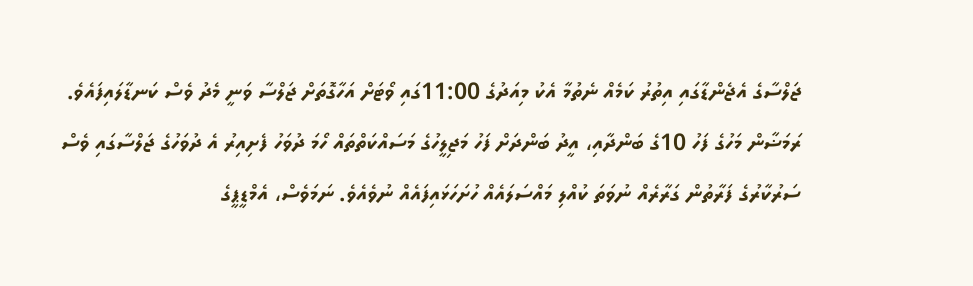ޖަލްސާގެ އެޖެންޑާގައި އިތުރު ކަމެއް ނެތުމާ އެކު މިއަދުގެ 11:00ގައި ވޯޓަށް އަހާގޮތަށް ޖަލްސާ ވަނީ މެދު ވެސް ކަނޑާލައިފައެވެ.
ރަމަޟާން މަހުގެ ފަހު 10ގެ ބަންދާއި، އީދު ބަންދަށް ފަހު މަޖިލީހުގެ މަސައްކަތްތައް ހޯމަ ދުވަހު ފެށިއިރު އެ ދުވަހުގެ ޖަލްސާގައި ވެސް ސަރުކާރުގެ ފަރާތުން ގަރާރެއް ނުވަތަ ކުއްލި މައްސަލައެއް ހުށަހަޅައިފައެއް ނުވެއެވެ. ނަމަވެސް، އެމްޑީޕީގެ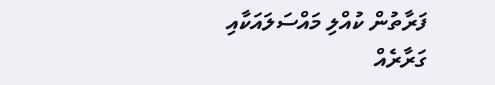ފަރާތުން ކުއްލި މައްސަލައަކާއި ގަރާރެއް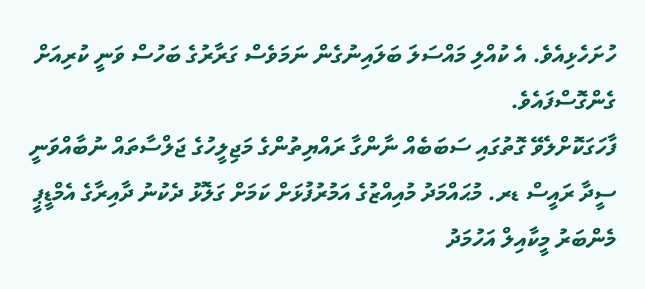ހުށަހެޅިއެވެ. އެ ކުއްލި މައްސަލަ ބަލައިނުގެން ނަމަވެސް ގަރާރުގެ ބަހުސް ވަނީ ކުރިއަށް ގެންގޮސްފައެވެ.
ފާހަގަކޮށްލެވޭ ގޮތުގައި ސަބަބެއް ނާންގާ ރައްޔިތުންގެ މަޖިލީހުގެ ޖަލްސާތައް ނުބާއްވަނީ ސީދާ ރައީސް ޑރ. މުޙައްމަދު މުއިއްޒުގެ އަމުރުފުޅަށް ކަމަށް ގަލޮޅު ދެކުނު ދާއިރާގެ އެމްޑީޕީ މެންބަރު މީކާއިލް އަހުމަދު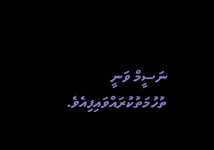ނަސީމް ވަނީ ތުހުމަތުކުރައްވައިފިއެވެ.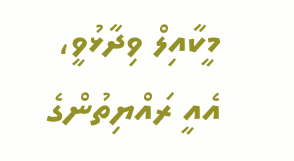މީކާއިލް ވިދާޅުވީ، އެއީ ރައްޔިތުންގެ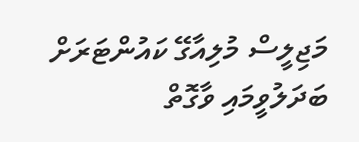މަޖިލީސް މުލިއާގޭ ކައުންޓަރަށް ބަދަލުވީމައި ވާގޮތް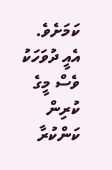ކަމަށެވެ.
އެއީ ދުވަހަކު ވެސް މީގެ ކުރިން ކަންކުރާ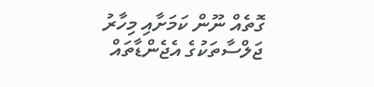ގޮތެއް ނޫން ކަމަށާއި މިހާރު ޖަލްސާތަކުގެ އެޖެންޑާތައް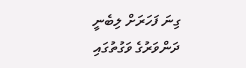ގިނަ ފަހަރަށް ލިބެނީ ދަންވަރުގެ ވަގުތުގައި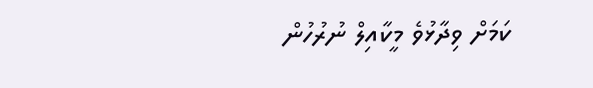ކަމަށް ވިދާޅުވެ މީކާއިލް ނުރުހުން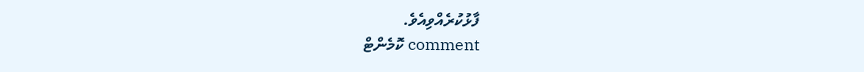ފާޅުކުރެއްވިއެވެ.
comment ކޮމެންޓް